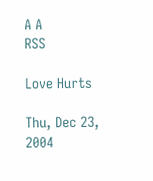A A
RSS

Love Hurts

Thu, Dec 23, 2004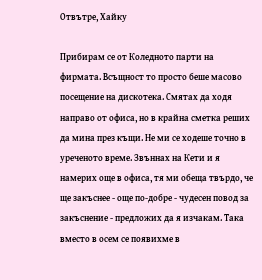Отвътре, Хайку

Прибирам се от Коледното парти на фирмата. Всъщност то просто беше масово посещение на дискотека. Смятах да ходя направо от офиса, но в крайна сметка реших да мина през къщи. Не ми се ходеше точно в уреченото време. Звъннах на Кети и я намерих още в офиса, тя ми обеща твърдо, че ще закъснее - още по-добре - чудесен повод за закъснение - предложих да я изчакам. Така вместо в осем се появихме в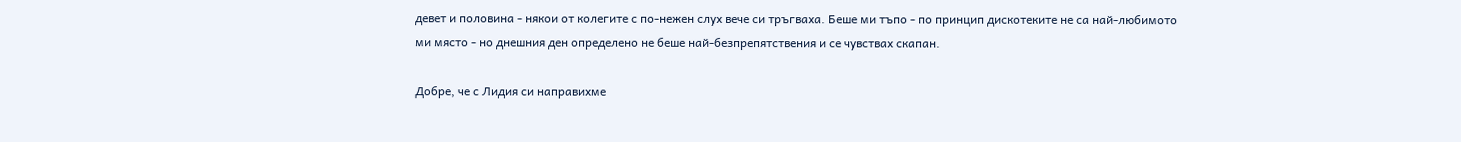девет и половина - някои от колегите с по-нежен слух вече си тръгваха. Беше ми тъпо - по принцип дискотеките не са най-любимото ми място - но днешния ден определено не беше най-безпрепятствения и се чувствах скапан.

Добре, че с Лидия си направихме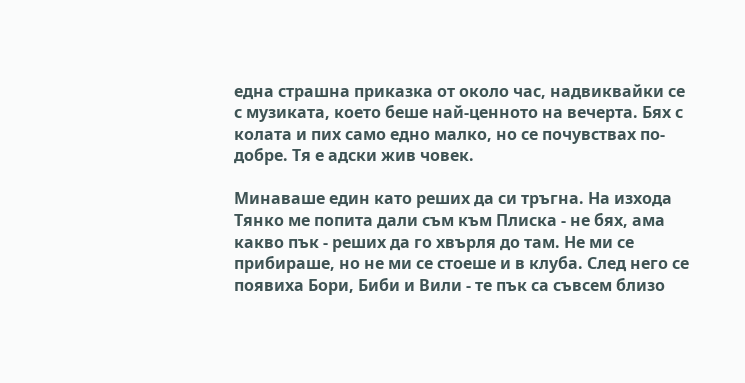една страшна приказка от около час, надвиквайки се с музиката, което беше най-ценното на вечерта. Бях с колата и пих само едно малко, но се почувствах по-добре. Тя е адски жив човек.

Минаваше един като реших да си тръгна. На изхода Тянко ме попита дали съм към Плиска - не бях, ама какво пък - реших да го хвърля до там. Не ми се прибираше, но не ми се стоеше и в клуба. След него се появиха Бори, Биби и Вили - те пък са съвсем близо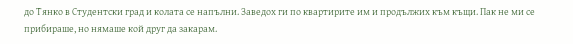до Тянко в Студентски град и колата се напълни. Заведох ги по квартирите им и продължих към къщи. Пак не ми се прибираше, но нямаше кой друг да закарам.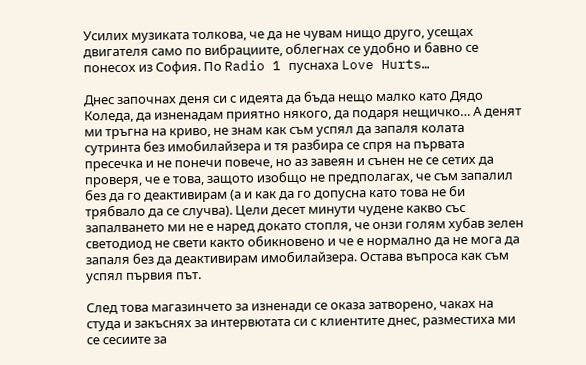Усилих музиката толкова, че да не чувам нищо друго, усещах двигателя само по вибрациите, облегнах се удобно и бавно се понесох из София. По Radio 1 пуснаха Love Hurts…

Днес започнах деня си с идеята да бъда нещо малко като Дядо Коледа, да изненадам приятно някого, да подаря нещичко… А денят ми тръгна на криво, не знам как съм успял да запаля колата сутринта без имобилайзера и тя разбира се спря на първата пресечка и не понечи повече, но аз завеян и сънен не се сетих да проверя, че е това, защото изобщо не предполагах, че съм запалил без да го деактивирам (а и как да го допусна като това не би трябвало да се случва). Цели десет минути чудене какво със запалването ми не е наред докато стопля, че онзи голям хубав зелен светодиод не свети както обикновено и че е нормално да не мога да запаля без да деактивирам имобилайзера. Остава въпроса как съм успял първия път.

След това магазинчето за изненади се оказа затворено, чаках на студа и закъснях за интервютата си с клиентите днес, разместиха ми се сесиите за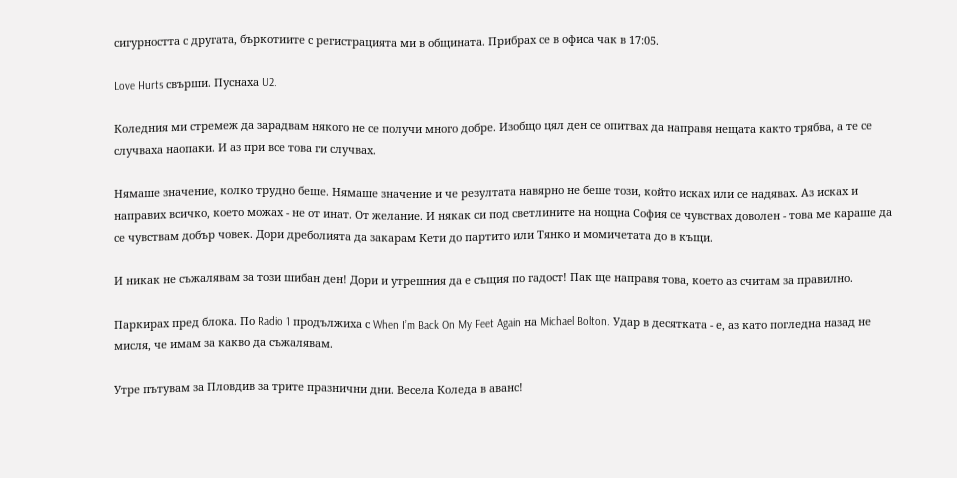сигурността с другата, бъркотиите с регистрацията ми в общината. Прибрах се в офиса чак в 17:05.

Love Hurts свърши. Пуснаха U2.

Коледния ми стремеж да зарадвам някого не се получи много добре. Изобщо цял ден се опитвах да направя нещата както трябва, а те се случваха наопаки. И аз при все това ги случвах.

Нямаше значение, колко трудно беше. Нямаше значение и че резултата навярно не беше този, който исках или се надявах. Аз исках и направих всичко, което можах - не от инат. От желание. И някак си под светлините на нощна София се чувствах доволен - това ме караше да се чувствам добър човек. Дори дреболията да закарам Кети до партито или Тянко и момичетата до в къщи.

И никак не съжалявам за този шибан ден! Дори и утрешния да е същия по гадост! Пак ще направя това, което аз считам за правилно.

Паркирах пред блока. По Radio 1 продължиха с When I’m Back On My Feet Again на Michael Bolton. Удар в десятката - е, аз като погледна назад не мисля, че имам за какво да съжалявам.

Утре пътувам за Пловдив за трите празнични дни. Весела Коледа в аванс!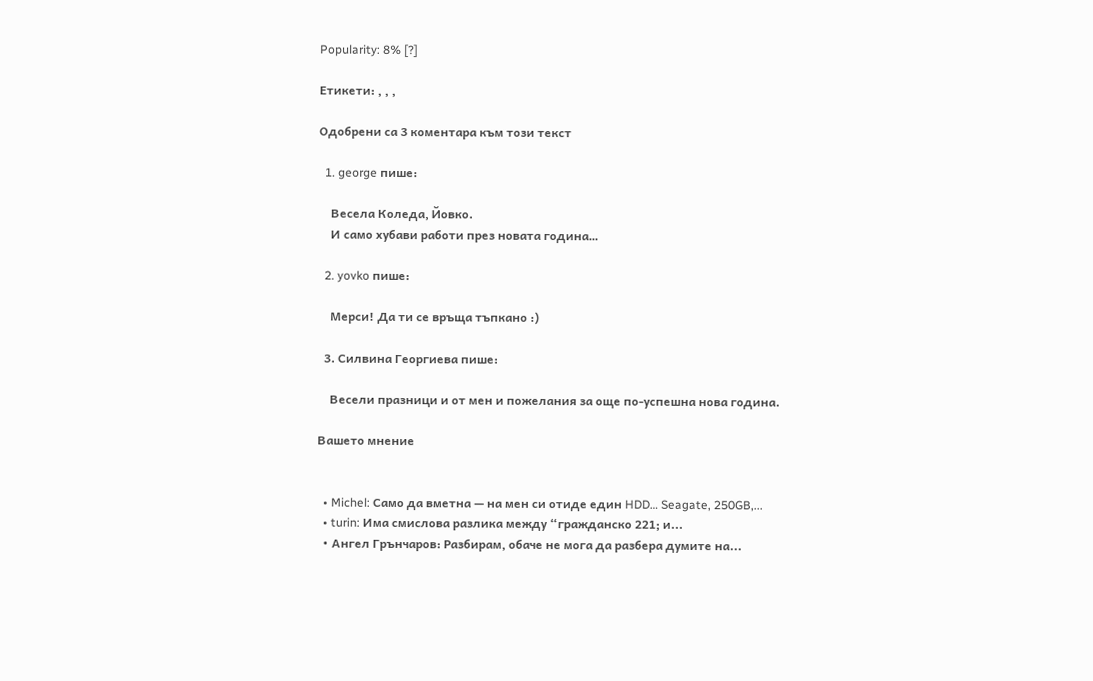Popularity: 8% [?]

Етикети: , , ,

Одобрени са 3 коментара към този текст

  1. george пише:

    Весела Коледа, Йовко.
    И само хубави работи през новата година…

  2. yovko пише:

    Мерси! Да ти се връща тъпкано :)

  3. Силвина Георгиева пише:

    Весели празници и от мен и пожелания за още по-успешна нова година.

Вашето мнение


  • Michel: Само да вметна — на мен си отиде един HDD… Seagate, 250GB,...
  • turin: Има смислова разлика между “гражданско 221; и...
  • Ангел Грънчаров: Разбирам, обаче не мога да разбера думите на...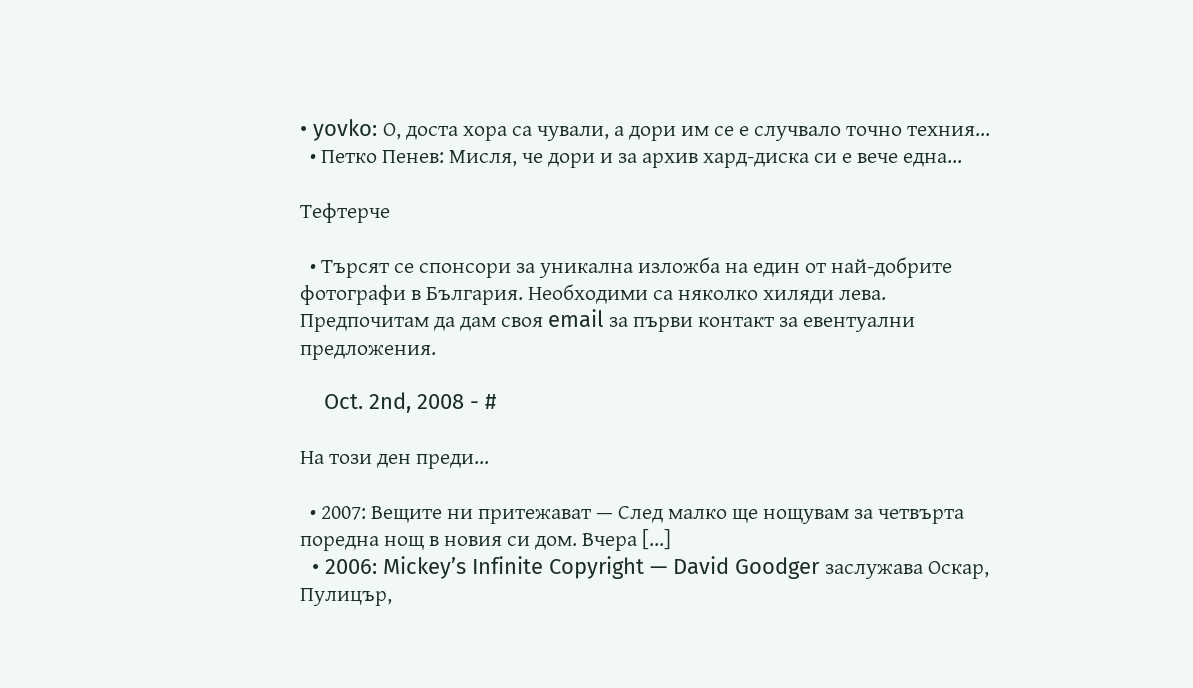• yovko: О, доста хора са чували, а дори им се е случвало точно техния...
  • Петко Пенев: Мисля, че дори и за архив хард-диска си е вече една...

Тефтерче

  • Търсят се спонсори за уникална изложба на един от най-добрите фотографи в България. Необходими са няколко хиляди лева. Предпочитам да дам своя email за първи контакт за евентуални предложения.

    Oct. 2nd, 2008 - #

На този ден преди...

  • 2007: Вещите ни притежават — След малко ще нощувам за четвърта поредна нощ в новия си дом. Вчера [...]
  • 2006: Mickey’s Infinite Copyright — David Goodger заслужава Оскар, Пулицър,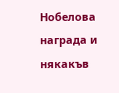Нобелова награда и някакъв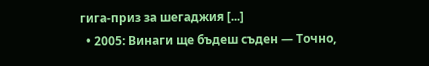гига-приз за шегаджия [...]
  • 2005: Винаги ще бъдеш съден — Точно,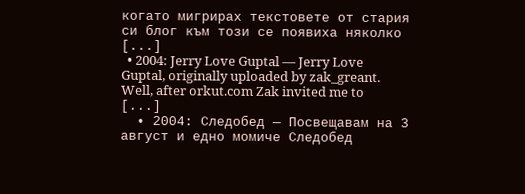когато мигрирах текстовете от стария си блог към този се появиха няколко [...]
  • 2004: Jerry Love Guptal — Jerry Love Guptal, originally uploaded by zak_greant. Well, after orkut.com Zak invited me to [...]
  • 2004: Следобед — Посвещавам на 3 август и едно момиче Следобед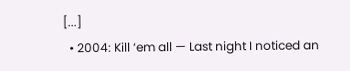[...]
  • 2004: Kill ‘em all — Last night I noticed an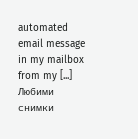automated email message in my mailbox from my [...]
Любими снимки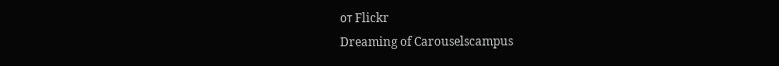от Flickr
Dreaming of Carouselscampus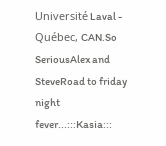Université Laval - Québec, CAN.So SeriousAlex and SteveRoad to friday night fever...:::Kasia:::